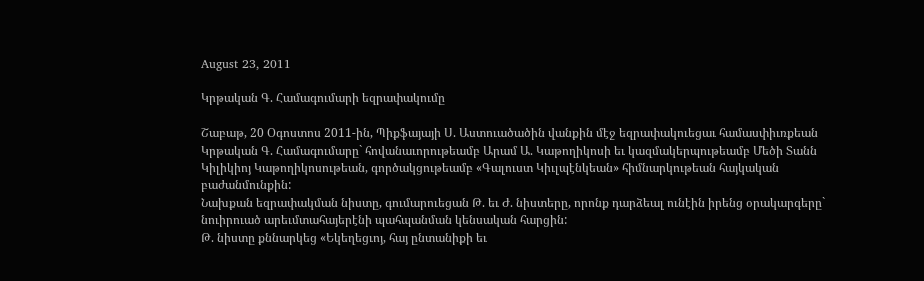August 23, 2011

Կրթական Գ. Համագումարի եզրափակումը

Շաբաթ, 20 Օգոստոս 2011-ին, Պիքֆայայի Ս. Աստուածածին վանքին մէջ եզրափակուեցաւ համասփիւռքեան Կրթական Գ. Համագումարը` հովանաւորութեամբ Արամ Ա. Կաթողիկոսի եւ կազմակերպութեամբ Մեծի Տանն Կիլիկիոյ Կաթողիկոսութեան, գործակցութեամբ «Գալուստ Կիւլպէնկեան» հիմնարկութեան հայկական բաժանմունքին:
Նախքան եզրափակման նիստը, գումարուեցան Թ. եւ Ժ. նիստերը, որոնք դարձեալ ունէին իրենց օրակարգերը` նուիրուած արեւմտահայերէնի պահպանման կենսական հարցին:
Թ. նիստը քննարկեց «Եկեղեցւոյ, հայ ընտանիքի եւ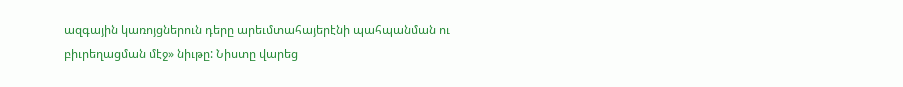ազգային կառոյցներուն դերը արեւմտահայերէնի պահպանման ու բիւրեղացման մէջ» նիւթը: Նիստը վարեց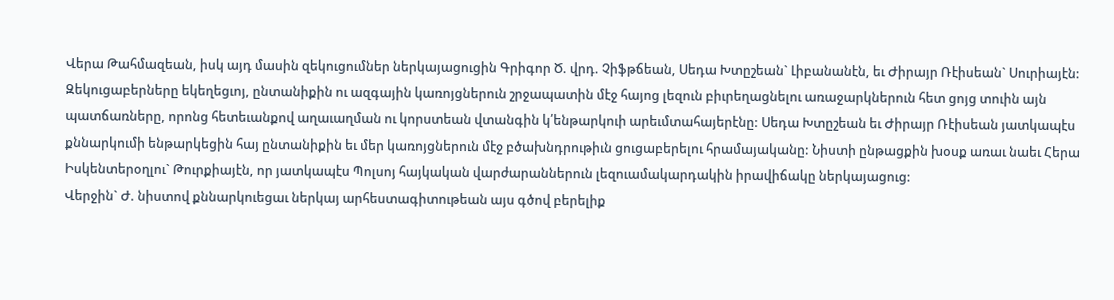Վերա Թահմազեան, իսկ այդ մասին զեկուցումներ ներկայացուցին Գրիգոր Ծ. վրդ. Չիֆթճեան, Սեդա Խտըշեան` Լիբանանէն, եւ Ժիրայր Ռէիսեան` Սուրիայէն:
Զեկուցաբերները եկեղեցւոյ, ընտանիքին ու ազգային կառոյցներուն շրջապատին մէջ հայոց լեզուն բիւրեղացնելու առաջարկներուն հետ ցոյց տուին այն պատճառները, որոնց հետեւանքով աղաւաղման ու կորստեան վտանգին կ՛ենթարկուի արեւմտահայերէնը: Սեդա Խտըշեան եւ Ժիրայր Ռէիսեան յատկապէս քննարկումի ենթարկեցին հայ ընտանիքին եւ մեր կառոյցներուն մէջ բծախնդրութիւն ցուցաբերելու հրամայականը: Նիստի ընթացքին խօսք առաւ նաեւ Հերա Իսկենտերօղլու` Թուրքիայէն, որ յատկապէս Պոլսոյ հայկական վարժարաններուն լեզուամակարդակին իրավիճակը ներկայացուց:
Վերջին` Ժ. նիստով քննարկուեցաւ ներկայ արհեստագիտութեան այս գծով բերելիք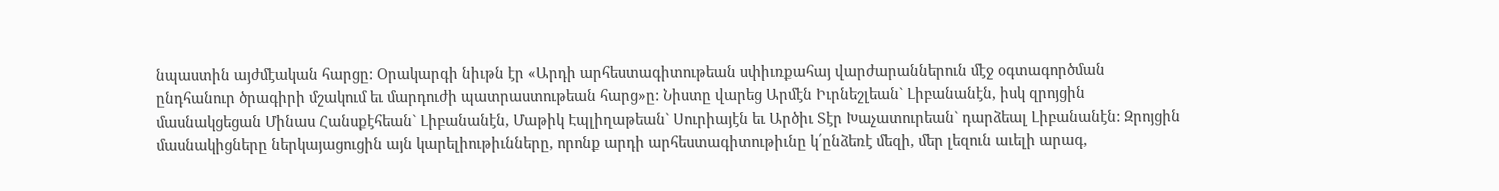նպաստին այժմէական հարցը: Օրակարգի նիւթն էր «Արդի արհեստագիտութեան սփիւռքահայ վարժարաններուն մէջ օգտագործման ընդհանուր ծրագիրի մշակում եւ մարդուժի պատրաստութեան հարց»ը: Նիստը վարեց Արմէն Իւրնեշլեան` Լիբանանէն, իսկ զրոյցին մասնակցեցան Մինաս Հանսքէհեան` Լիբանանէն, Մաթիկ Էպլիղաթեան` Սուրիայէն եւ Արծիւ Տէր Խաչատուրեան` դարձեալ Լիբանանէն: Զրոյցին մասնակիցները ներկայացուցին այն կարելիութիւնները, որոնք արդի արհեստագիտութիւնը կ՛ընձեռէ մեզի, մեր լեզուն աւելի արագ,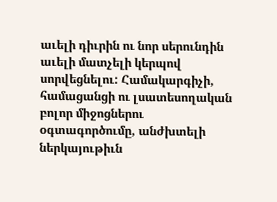աւելի դիւրին ու նոր սերունդին աւելի մատչելի կերպով սորվեցնելու: Համակարգիչի, համացանցի ու լսատեսողական բոլոր միջոցներու օգտագործումը, անժխտելի ներկայութիւն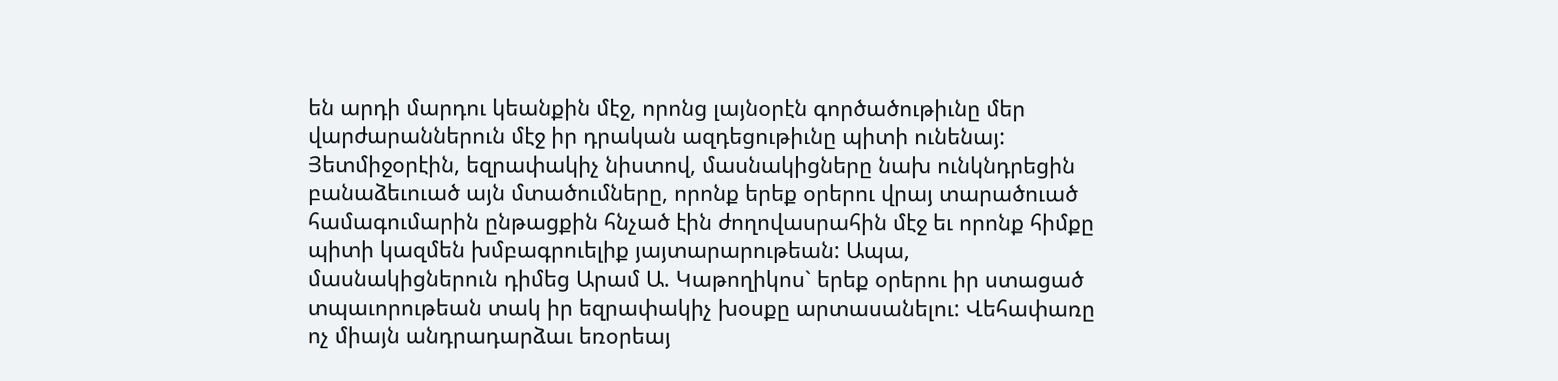են արդի մարդու կեանքին մէջ, որոնց լայնօրէն գործածութիւնը մեր վարժարաններուն մէջ իր դրական ազդեցութիւնը պիտի ունենայ:
Յետմիջօրէին, եզրափակիչ նիստով, մասնակիցները նախ ունկնդրեցին բանաձեւուած այն մտածումները, որոնք երեք օրերու վրայ տարածուած համագումարին ընթացքին հնչած էին ժողովասրահին մէջ եւ որոնք հիմքը պիտի կազմեն խմբագրուելիք յայտարարութեան: Ապա, մասնակիցներուն դիմեց Արամ Ա. Կաթողիկոս` երեք օրերու իր ստացած տպաւորութեան տակ իր եզրափակիչ խօսքը արտասանելու: Վեհափառը ոչ միայն անդրադարձաւ եռօրեայ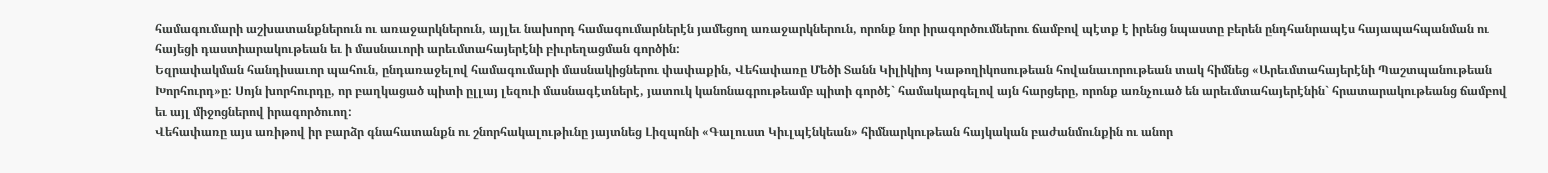համագումարի աշխատանքներուն ու առաջարկներուն, այլեւ նախորդ համագումարներէն յամեցող առաջարկներուն, որոնք նոր իրագործումներու ճամբով պէտք է իրենց նպաստը բերեն ընդհանրապէս հայապահպանման ու հայեցի դաստիարակութեան եւ ի մասնաւորի արեւմտահայերէնի բիւրեղացման գործին:
Եզրափակման հանդիսաւոր պահուն, ընդառաջելով համագումարի մասնակիցներու փափաքին, Վեհափառը Մեծի Տանն Կիլիկիոյ Կաթողիկոսութեան հովանաւորութեան տակ հիմնեց «Արեւմտահայերէնի Պաշտպանութեան Խորհուրդ»ը: Սոյն խորհուրդը, որ բաղկացած պիտի ըլլայ լեզուի մասնագէտներէ, յատուկ կանոնագրութեամբ պիտի գործէ` համակարգելով այն հարցերը, որոնք առնչուած են արեւմտահայերէնին` հրատարակութեանց ճամբով եւ այլ միջոցներով իրագործուող:
Վեհափառը այս առիթով իր բարձր գնահատանքն ու շնորհակալութիւնը յայտնեց Լիզպոնի «Գալուստ Կիւլպէնկեան» հիմնարկութեան հայկական բաժանմունքին ու անոր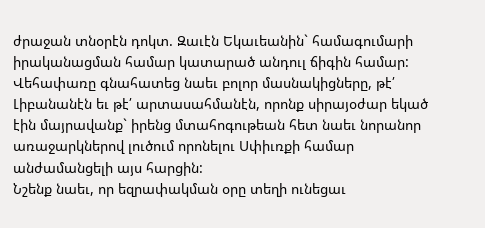ժրաջան տնօրէն դոկտ. Զաւէն Եկաւեանին` համագումարի իրականացման համար կատարած անդուլ ճիգին համար: Վեհափառը գնահատեց նաեւ բոլոր մասնակիցները, թէ՛ Լիբանանէն եւ թէ՛ արտասահմանէն, որոնք սիրայօժար եկած էին մայրավանք` իրենց մտահոգութեան հետ նաեւ նորանոր առաջարկներով լուծում որոնելու Սփիւռքի համար անժամանցելի այս հարցին:
Նշենք նաեւ, որ եզրափակման օրը տեղի ունեցաւ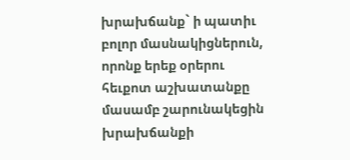խրախճանք` ի պատիւ բոլոր մասնակիցներուն, որոնք երեք օրերու հեւքոտ աշխատանքը մասամբ շարունակեցին խրախճանքի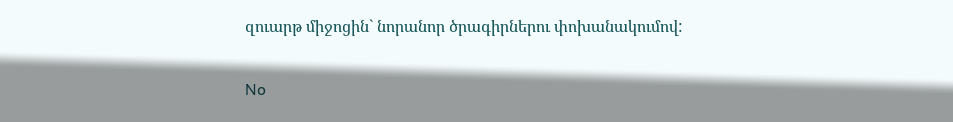զուարթ միջոցին` նորանոր ծրագիրներու փոխանակումով:

No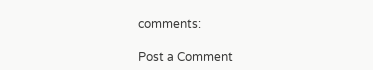comments:

Post a Comment